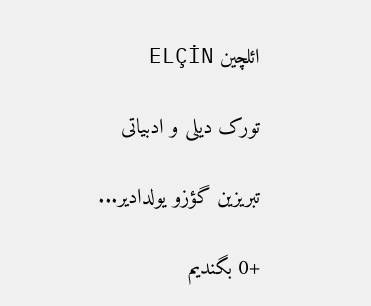ائلچین ELÇİN

تورک دیلی و ادبیاتی

تبریزین گؤزو یولدادیر...

+0 بگندیم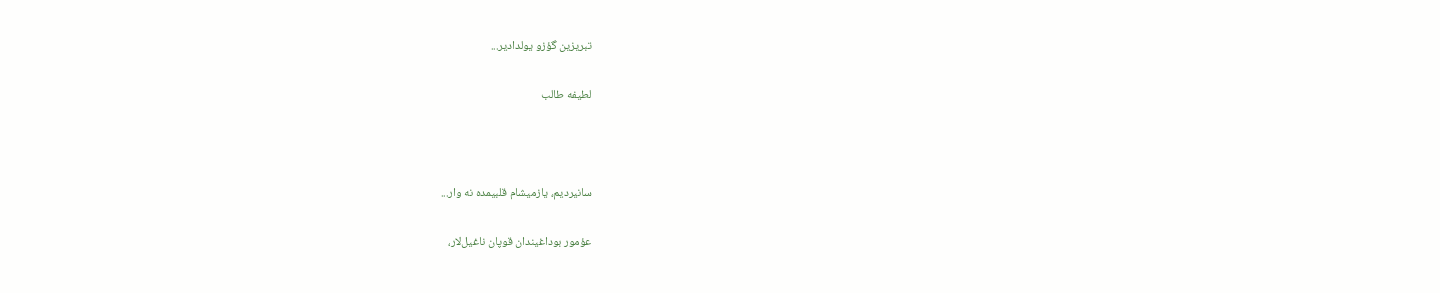تبریزین گؤزو یولدادیر...

لطیفه طالب



سانیردیم، یازمیشام قلبیمده نه وار...

عؤمور بوداغیندان قوپان ناغیل‌لار،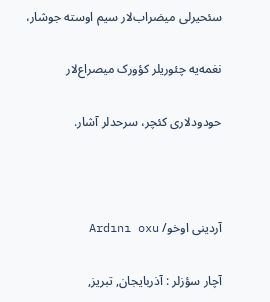سئحیرلی میضراب‌لار سیم اوسته جوشار،

نغمه‌یه چئوریلر کؤورک میصراع‌لار

حودودلاری کئچر، سرحدلر آشار.



آردینی اوخو/ Ardını oxu

آچار سؤزلر : آذربایجان, تبریز,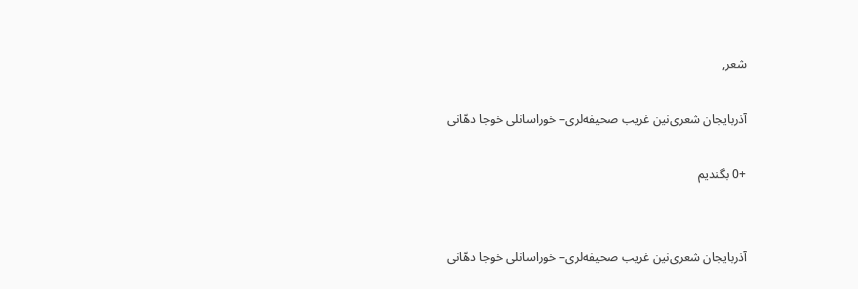شعر,

آذربایجان شعری‌‌نین غریب صحیفه‌لری‌– خوراسانلی خوجا دهّانی‌

+0 بگندیم


آذربایجان شعری‌‌نین غریب صحیفه‌لری‌– خوراسانلی خوجا دهّانی‌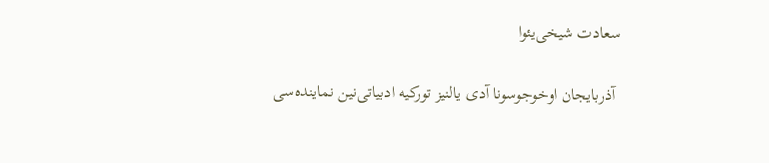سعادت شیخی‌یئوا

 آذربایجان اوخوجوسونا آدی یالنیز تورکیه ادبیاتی‌‌نین نماینده‌سی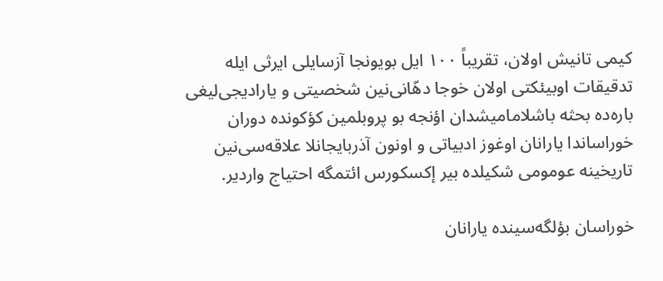کیمی تانیش اولان، تقریباً ۱۰۰ ایل بویونجا آزسایلی ایرثی ایله تدقیقات اوبیئکتی اولان خوجا دهّانی‌نین شخصیتی و یارادیجی‌‌لیغی باره‌ده بحثه باشلامامیشدان اؤنجه بو پروبلمین کؤکونده دوران خوراساندا یارانان اوغوز ادبیاتی و اونون آذربایجانلا علاقه‌سی‌‌نین تاریخینه عومومی شکیلده بیر إکسکورس ائتمگه احتیاج واردیر.

خوراسان بؤلگه‌سینده یارانان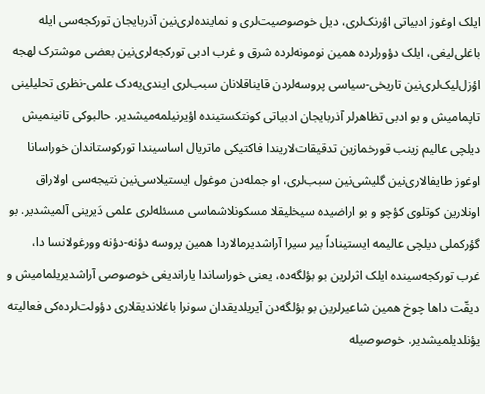ایلک اوغوز ادبیاتی اؤرنک‌لری، دیل خوصوصیت‌لری و نماینده‌لری‌‌نین آذربایجان تورکجه‌سی ایله باغلی‌لیغی، ایلک دؤورلرده همین نومونه‌لرده شرق و غرب ادبی تورکجه‌لری‌‌نین بعضی موشترک لهجه اؤزل‌لیک‌لری‌‌نین تاریخی-سیاسی پروسه‌لردن قایناقلانان سبب‌لری ایندی‌یه‌دک علمی-نظری تحلیلینی تاپمامیش و بو ادبی تظاهرلر آذربایجان ادبیاتی کونتکستینده اؤیرنیلمه‌میشدیر. حالبوکی تا‌‌نینمیش دیلچی عالیم زینب قورخمازین تدقیقات‌لاریندا فاکتیکی ماتریال اساسیندا تورکوستاندان خوراسانا اوغوز طایفالاری‌‌نین گلیشی‌‌نین سبب‌لری، او جمله‌دن موغول ایستیلاسی‌‌نین نتیجه‌سی اولاراق اونلارین کوتلوی کؤچو و بو اراضیده سیخلیقلا مسکونلاشماسی مسئله‌لری علمی دَیرینی آلمیشدیر. بو گؤرکملی دیلچی عالیمه ایستیناداً بیر سیرا آراشدیرمالاردا همین پروسه دؤنه-دؤنه وورغولانسا دا، غرب تورکجه‌سینده ایلک اثرلرین بو بؤلگه‌ده، یعنی خوراساندا یاراندیغی خوصوصی آراشدیریلمامیش و دیقّت داها چوخ همین شاعیرلرین بو بؤلگه‌دن آیریلدیقدان سونرا باغلاندیقلاری دؤولت‌لرده‌کی فعالیته یؤنلدیلمیشدیر. خوصوصیله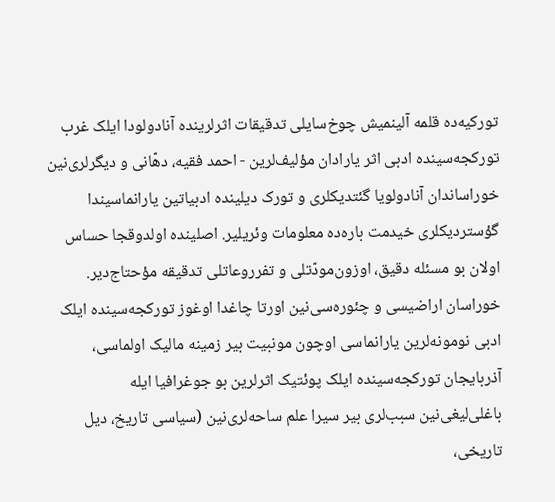تورکیه‌ده قلمه آلینمیش چوخ‌سایلی تدقیقات اثرلرینده آنادولودا ایلک غرب تورکجه‌سینده ادبی اثر یارادان مؤلیف‌لرین - احمد فقیه، دهّانی‌ و دیگرلری‌‌نین خوراساندان آنادولویا گئتدیکلری و تورک دیلینده ادبیاتین یارانماسیندا گؤستردیکلری خیدمت باره‌ده معلومات وئریلیر. اصلینده اولدوقجا حساس اولان بو مسئله دقیق، اوزون‌مودّتلی و تفرروعاتلی تدقیقه مؤحتاج‌دیر. خوراسان اراضیسی و چئوره‌سی‌‌نین اورتا چاغدا اوغوز تورکجه‌سینده ایلک ادبی نومونه‌لرین یارانماسی اوچون مونبیت بیر زمینه مالیک اولماسی، آذربایجان تورکجه‌سینده ایلک پوئتیک اثرلرین بو جوغرافیا ایله باغلی‌لیغی‌‌نین سبب‌لری بیر سیرا علم ساحه‌لری‌‌نین (سیاسی تاریخ، دیل تاریخی،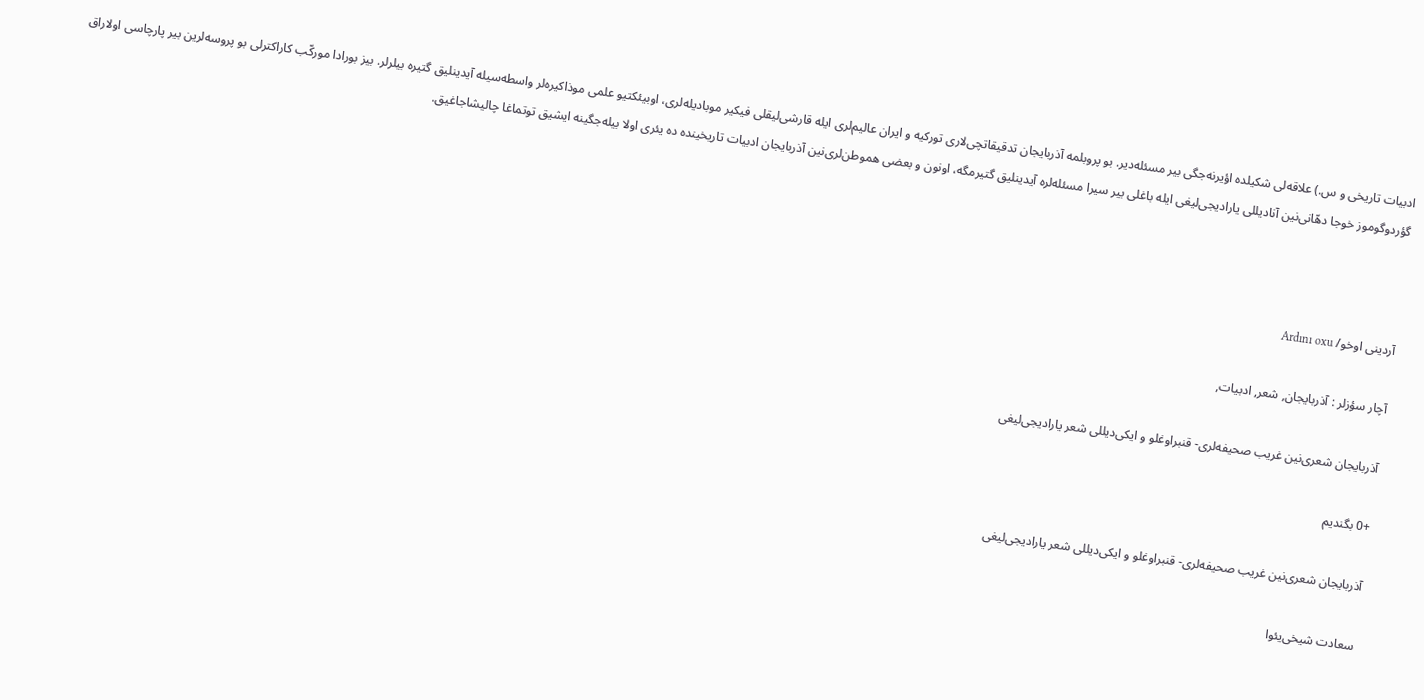ادبیات تاریخی و س.) علاقه‌لی شکیلده اؤیرنه‌جگی بیر مسئله‌دیر. بو پروبلمه آذربایجان تدقیقاتچی‌لاری تورکیه و ایران عالیم‌لری ایله قارشی‌لیقلی فیکیر موبادیله‌لری، اوبیئکتیو علمی موذاکیره‌لر واسطه‌سیله آیدینلیق گتیره بیلرلر. بیز بورادا مورکّب کاراکترلی بو پروسه‌لرین بیر پارچاسی اولاراق گؤردوگوموز خوجا دهّانی‌نین آنادیللی یارادیجی‌‌لیغی ایله باغلی بیر سیرا مسئله‌لره آیدینلیق گتیرمگه، اونون و بعضی هموطن‌لری‌‌نین آذربایجان ادبیات تاریخینده ده یئری اولا بیله‌جگینه ایشیق توتماغا چالیشاجاغیق.



آردینی اوخو/ Ardını oxu

آچار سؤزلر : آذربایجان, شعر, ادبیات,

آذربایجان شعری‌‌نین غریب صحیفه‌لری- قنبراوغلو و ایکی‌دیللی شعر یارادیجی‌‌لیغی

+0 بگندیم

آذربایجان شعری‌‌نین غریب صحیفه‌لری- قنبراوغلو و ایکی‌دیللی شعر یارادیجی‌‌لیغی

سعادت شیخی‌یئوا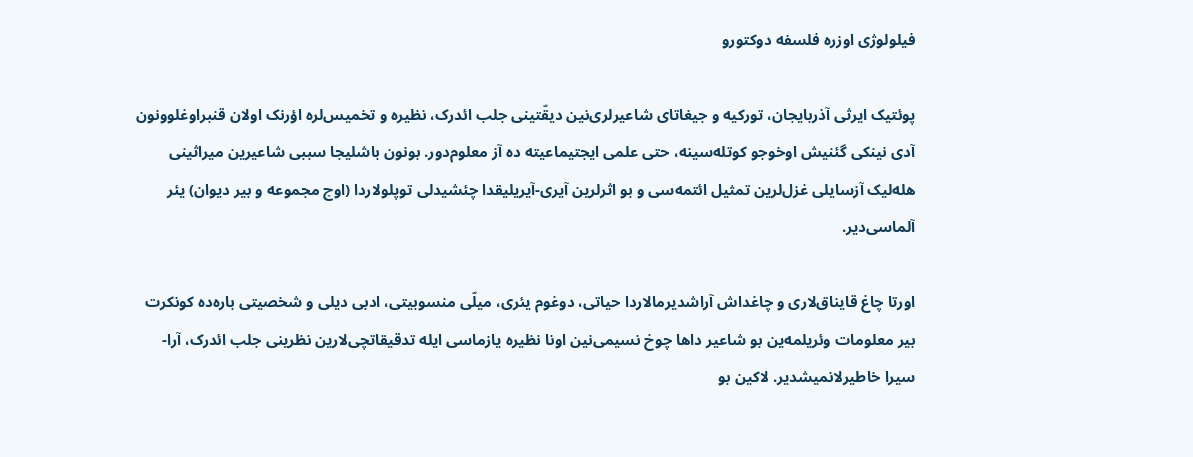فیلولوژی اوزره فلسفه دوکتورو

پوئتیک ایرثی آذربایجان، تورکیه و جیغاتای شاعیرلری‌‌نین دیقّتینی جلب ائد‌رک، نظیره و تخمیس‌لره اؤرنک اولان قنبراوغلوونون آدی ‌‌نینکی گئنیش اوخوجو کوتله‌سینه، حتی علمی ایجتیماعیته ده آز معلوم‌دور. بونون باشلیجا سببی شاعیرین میراثینی هله‌لیک آزسایلی غزل‌لرین تمثیل ائتمه‌سی و بو اثرلرین آیری-آیریلیقدا چئشیدلی توپلولاردا (اوچ مجموعه و بیر دیوان) یئر آلماسی‌دیر.

اورتا چاغ قایناق‌لاری و چاغداش آراشدیرمالاردا حیاتی، دوغوم یئری، میلّی منسوبیتی، ادبی دیلی و شخصیتی باره‌ده کونکرت بیر معلومات وئریلمه‌ین بو شاعیر داها چوخ نسیمی‌‌نین اونا نظیره یازماسی ایله تدقیقاتچی‌لارین نظرینی جلب ائد‌رک، آرا-سیرا خاطیرلانمیشدیر. لاکین بو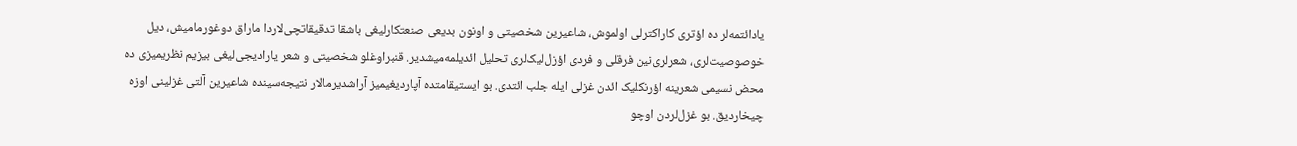یادائتمه‌لر ده اؤتری کاراکترلی اولموش، شاعیرین شخصیتی و اونون بدیعی صنعتکارلیغی باشقا تدقیقاتچی‌لاردا ماراق دوغورمامیش، دیل خوصوصیت‌لری، شعرلری‌‌نین فرقلی‌ و فردی اؤزل‌لیک‌لری تحلیل ائدیلمه‌میشدیر. قنبراوغلو شخصیتی و شعر یارادیجی‌‌لیغی بیزیم نظریمیزی ده محض نسیمی شعرینه اؤرنکلیک ائد‌ن غزلی ایله جلب ائتدی. بو ایستیقامتده آپاردیغیمیز آراشدیرمالار نتیجه‌سینده شاعیرین آلتی غزلینی اوزه چیخاردیق. بو غزل‌لردن اوچو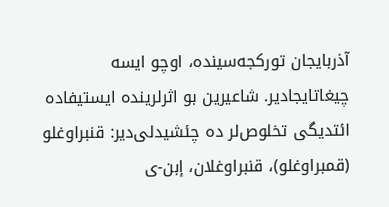آذربایجان تورکجه‌سینده، اوچو ایسه چیغاتایجادیر. شاعیرین بو اثرلرینده ایستیفاده ائتدیگی تخلوص‌لر ده چئشیدلی‌دیر: قنبراوغلو (قمبراوغلو)، قنبراوغلان، إبن-ی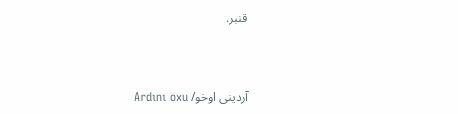قنبر.



آردینی اوخو/ Ardını oxu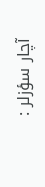آچار سؤزلر :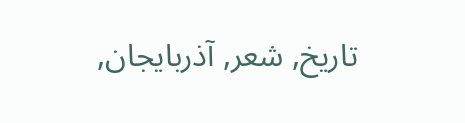تاریخ, شعر, آذربایجان,